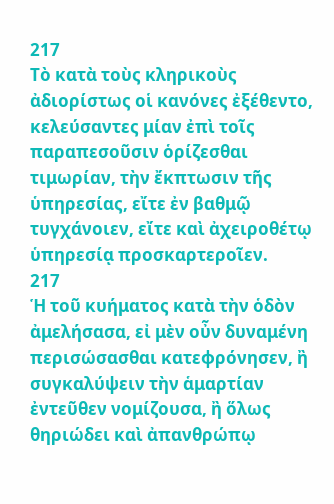217
Τὸ κατὰ τοὺς κληρικοὺς ἀδιορίστως οἱ κανόνες ἐξέθεντο, κελεύσαντες μίαν ἐπὶ τοῖς παραπεσοῦσιν ὁρίζεσθαι τιμωρίαν, τὴν ἔκπτωσιν τῆς ὑπηρεσίας, εἴτε ἐν βαθμῷ τυγχάνοιεν, εἴτε καὶ ἀχειροθέτῳ ὑπηρεσίᾳ προσκαρτεροῖεν.
217
Ἡ τοῦ κυήματος κατὰ τὴν ὁδὸν ἀμελήσασα, εἰ μὲν οὖν δυναμένη περισώσασθαι κατεφρόνησεν, ἢ συγκαλύψειν τὴν ἁμαρτίαν ἐντεῦθεν νομίζουσα, ἢ ὅλως θηριώδει καὶ ἀπανθρώπῳ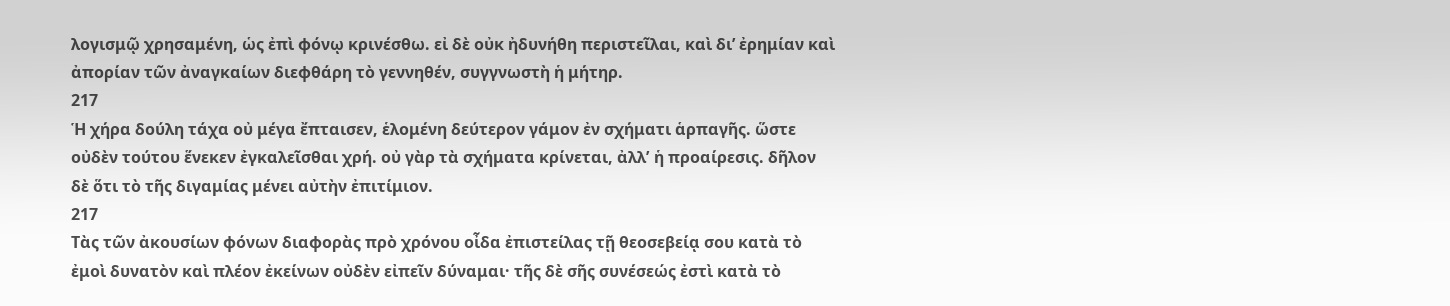λογισμῷ χρησαμένη, ὡς ἐπὶ φόνῳ κρινέσθω. εἰ δὲ οὐκ ἠδυνήθη περιστεῖλαι, καὶ δι’ ἐρημίαν καὶ ἀπορίαν τῶν ἀναγκαίων διεφθάρη τὸ γεννηθέν, συγγνωστὴ ἡ μήτηρ.
217
Ἡ χήρα δούλη τάχα οὐ μέγα ἔπταισεν, ἑλομένη δεύτερον γάμον ἐν σχήματι ἁρπαγῆς. ὥστε οὐδὲν τούτου ἕνεκεν ἐγκαλεῖσθαι χρή. οὐ γὰρ τὰ σχήματα κρίνεται, ἀλλʼ ἡ προαίρεσις. δῆλον δὲ ὅτι τὸ τῆς διγαμίας μένει αὐτὴν ἐπιτίμιον.
217
Τὰς τῶν ἀκουσίων φόνων διαφορὰς πρὸ χρόνου οἶδα ἐπιστείλας τῇ θεοσεβείᾳ σου κατὰ τὸ ἐμοὶ δυνατὸν καὶ πλέον ἐκείνων οὐδὲν εἰπεῖν δύναμαι· τῆς δὲ σῆς συνέσεώς ἐστὶ κατὰ τὸ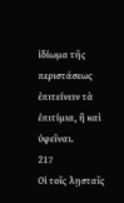ἰδίωμα τῆς περιστάσεως ἐπιτείνειν τὰ ἐπιτίμια, ἢ καὶ ὑφεῖναι.
217
Οἱ τοῖς λῃσταῖς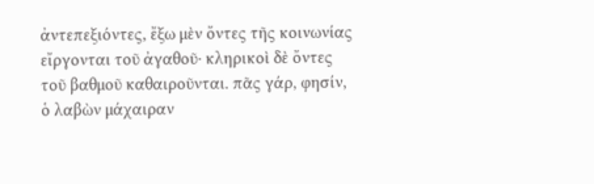ἀντεπεξιόντες, ἔξω μὲν ὄντες τῆς κοινωνίας εἴργονται τοῦ ἀγαθοῦ· κληρικοὶ δὲ ὄντες τοῦ βαθμοῦ καθαιροῦνται. πᾶς γάρ, φησίν, ὁ λαβὼν μάχαιραν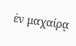ἐν μαχαίρᾳ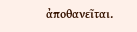ἀποθανεῖται.